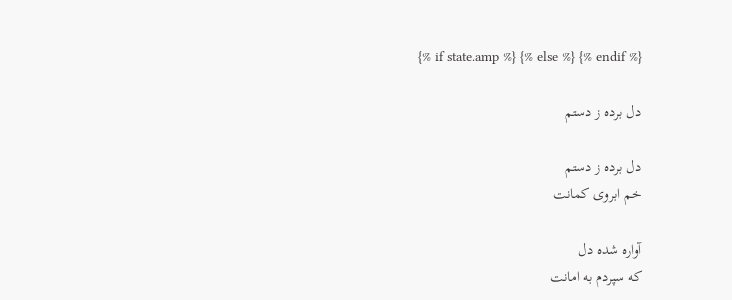{% if state.amp %} {% else %} {% endif %}

دل برده ز دستم

دل برده ز دستم
خم ابروی کمانت

آواره شده دل
که سپردم به امانت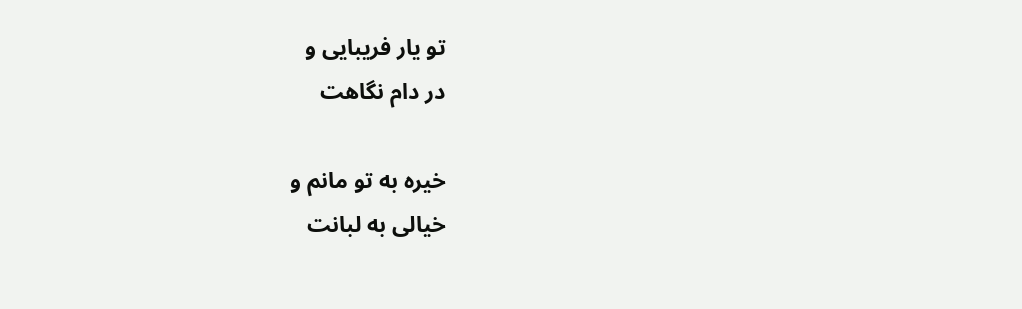تو یار فریبایی و
در دام نگاهت

خیره به تو مانم و
خیالی به لبانت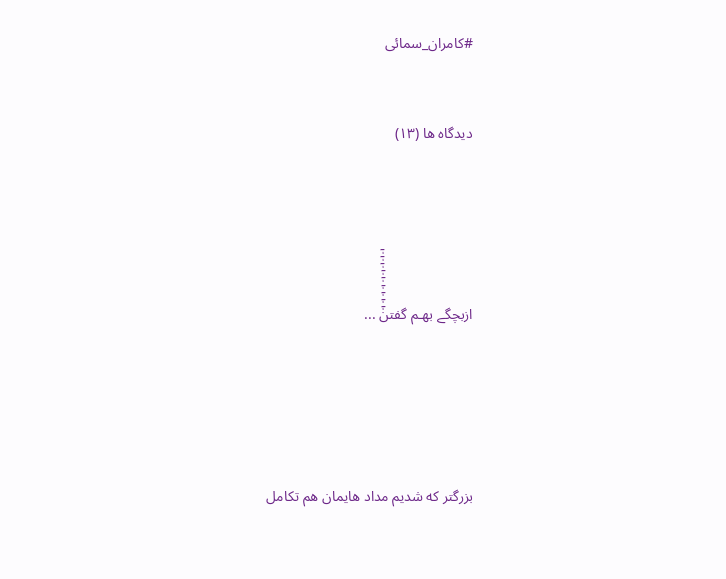#کامران_سمائی
دیدگاه ها (۱۳)

ازبچگے بهـم گفتنٰٓ‌ٰٓ‌ٰٓ‌‌ٰٓ‌ٰٓ‌ٰٓ‌ٰٓ‌ٰٓ‌ٰٓ‌‌‌ ...

بزرگتر که شدیم مداد هایمان هم تکامل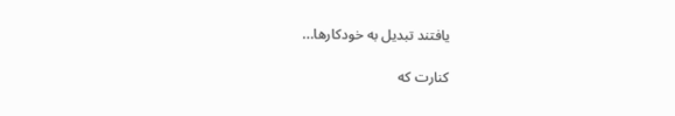یافتند تبدیل به خودکارها...

کنارت که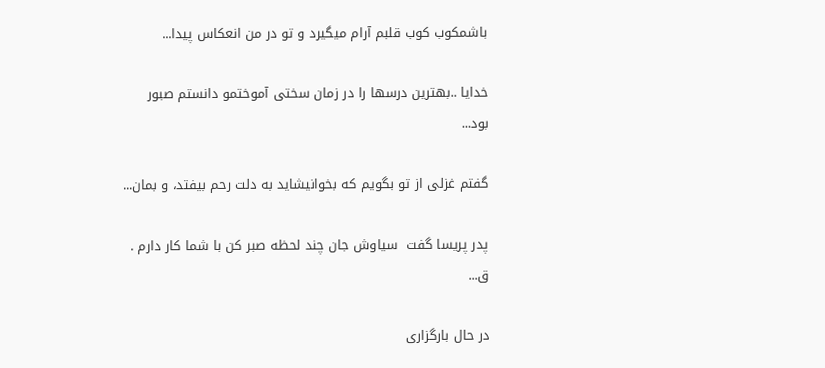باشمکوب کوب قلبم آرام میگیرد و تو در من انعکاس پیدا...

خدایا ..بهترین درسها را در زمان سختی آموختمو دانستم صبور بود...

گفتم غزلی از تو بگویم که بخوانیشاید به دلت رحم بیفتد، و بمان...

پدر پریسا گفت  سیاوش جان چند لحظه صبر کن با شما کار دارم . ق...

در حال بارگزاری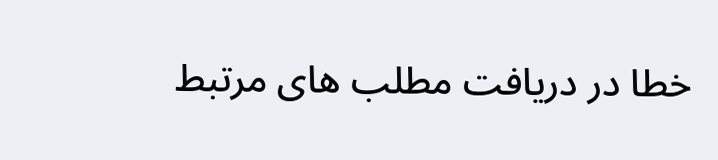خطا در دریافت مطلب های مرتبط